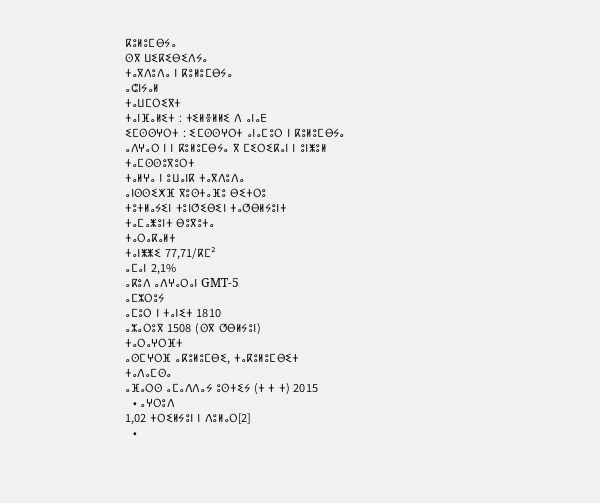ⴽⵓⵍⵓⵎⴱⵢⴰ
ⵙⴳ ⵡⵉⴽⵉⴱⵉⴷⵢⴰ
ⵜⴰⴳⴷⵓⴷⴰ ⵏ ⴽⵓⵍⵓⵎⴱⵢⴰ
ⴰⵛⵏⵢⴰⵍ
ⵜⴰⵡⵎⵔⵉⴳⵜ
ⵜⴰⵏⴼⴰⵍⵉⵜ : ⵜⵉⵍⴻⵍⵍⵉ ⴷ ⴰⵏⴰⴹ
ⵉⵎⵙⵙⵖⵔⵜ : ⵉⵎⵙⵙⵖⵔⵜ ⴰⵏⴰⵎⵓⵔ ⵏ ⴽⵓⵍⵓⵎⴱⵢⴰ
ⴰⴷⵖⴰⵔ ⵏ ⵏ ⴽⵓⵍⵓⵎⴱⵢⴰ ⴳ ⵎⵉⵔⵉⴽⴰⵏ ⵏ ⵓⵏⵥⵓⵍ
ⵜⴰⵎⵙⵙⵓⴳⵓⵔⵜ
ⵜⴰⵍⵖⴰ ⵏ ⵓⵡⴰⵏⴽ ⵜⴰⴳⴷⵓⴷⴰ
ⴰⵏⵙⵙⵉⵅⴼ ⴳⵓⵙⵜⴰⴼⵓ ⴱⵉⵜⵔⵓ
ⵜⵓⵜⵍⴰⵢⵉⵏ ⵜⵓⵏⵚⵉⴱⵉⵏ ⵜⴰⵚⴱⵍⵢⵓⵏⵜ
ⵜⴰⵎⴰⵥⵓⵏⵜ ⴱⵓⴳⵓⵜⴰ
ⵜⴰⵔⴰⴽⴰⵍⵜ
ⵜⴰⵏⵥⵥⵉ 77,71/ⴽⵎ²
ⴰⵎⴰⵏ 2,1%
ⴰⴽⵓⴷ ⴰⴷⵖⴰⵔⴰⵏ GMT-5
ⴰⵎⵣⵔⵓⵢ
ⴰⵎⵓⵔ ⵏ ⵜⴰⵏⵉⵜ 1810
ⴰⵣⴰⵔⵓⴳ 1508 (ⵙⴳ ⵚⴱⵍⵢⵓⵏ)
ⵜⴰⵔⴰⵖⵔⴼⵜ
ⴰⵙⵎⵖⵔⴼ ⴰⴽⵓⵍⵓⵎⴱⵉ, ⵜⴰⴽⵓⵍⵓⵎⴱⵉⵜ
ⵜⴰⴷⴰⵎⵙⴰ
ⴰⴼⴰⵔⵙ ⴰⵎⴰⴷⴷⴰⵢ ⵓⵙⵜⵉⵢ (ⵜ ⵜ ⵜ) 2015
  • ⴰⵖⵔⵓⴷ
1,02 ⵜⵔⵉⵍⵢⵓⵏ ⵏ ⴷⵓⵍⴰⵔ[2]
  •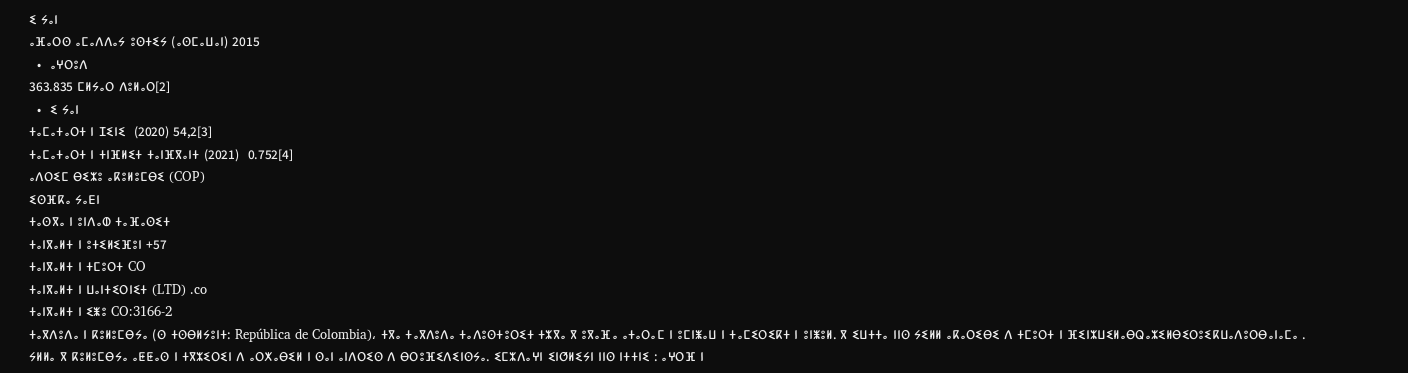ⵉ ⵢⴰⵏ
ⴰⴼⴰⵔⵙ ⴰⵎⴰⴷⴷⴰⵢ ⵓⵙⵜⵉⵢ (ⴰⵙⵎⴰⵡⴰⵏ) 2015
  •  ⴰⵖⵔⵓⴷ
363.835 ⵎⵍⵢⴰⵔ ⴷⵓⵍⴰⵔ[2]
  •  ⵉ ⵢⴰⵏ
ⵜⴰⵎⴰⵜⴰⵔⵜ ⵏ ⵊⵉⵏⵉ  (2020) 54,2[3]
ⵜⴰⵎⴰⵜⴰⵔⵜ ⵏ ⵜⵏⴼⵍⵉⵜ ⵜⴰⵏⴼⴳⴰⵏⵜ (2021)  0.752[4]
ⴰⴷⵔⵉⵎ ⴱⵉⵣⵓ ⴰⴽⵓⵍⵓⵎⴱⵉ (COP)
ⵉⵙⴼⴽⴰ ⵢⴰⴹⵏ
ⵜⴰⵙⴳⴰ ⵏ ⵓⵏⴷⴰⵀ ⵜⴰⴼⴰⵙⵉⵜ
ⵜⴰⵏⴳⴰⵍⵜ ⵏ ⵓⵜⵉⵍⵉⴼⵓⵏ +57
ⵜⴰⵏⴳⴰⵍⵜ ⵏ ⵜⵎⵓⵔⵜ CO
ⵜⴰⵏⴳⴰⵍⵜ ⵏ ⵡⴰⵏⵜⵉⵔⵏⵉⵜ (LTD) .co
ⵜⴰⵏⴳⴰⵍⵜ ⵏ ⵉⵥⵓ CO:3166-2
ⵜⴰⴳⴷⵓⴷⴰ ⵏ ⴽⵓⵍⵓⵎⴱⵢⴰ (ⵙ ⵜⵙⴱⵍⵢⵓⵏⵜ: República de Colombia)، ⵜⴳⴰ ⵜⴰⴳⴷⵓⴷⴰ ⵜⴰⴷⵓⵙⵜⵓⵔⵉⵜ ⵜⵣⴳⴰ ⴳ ⵓⴳⴰⴼⴰ ⴰⵜⴰⵔⴰⵎ ⵏ ⵓⵎⵏⵥⴰⵡ ⵏ ⵜⴰⵎⵉⵔⵉⴽⵜ ⵏ ⵓⵏⵥⵓⵍ. ⴳ ⵉⵡⵜⵜⴰ ⵏⵏⵙ ⵢⵉⵍⵍ ⴰⴽⴰⵔⵉⴱⵉ ⴷ ⵜⵎⵓⵔⵜ ⵏ ⴼⵉⵏⵣⵡⵉⵍⴰⴱⵕⴰⵣⵉⵍⴱⵉⵔⵓⵉⴽⵡⴰⴷⵓⵔⴱⴰⵏⴰⵎⴰ . ⵢⵍⵍⴰ ⴳ ⴽⵓⵍⵓⵎⴱⵢⴰ ⴰⵟⵟⴰⵙ ⵏ ⵜⴳⵣⵉⵔⵉⵏ ⴷ ⴰⵔⵅⴰⴱⵉⵍ ⵏ ⵙⴰⵏ ⴰⵏⴷⵔⵉⵙ ⴷ ⴱⵔⵓⴼⵉⴷⵉⵏⵙⵢⴰ. ⵉⵎⵣⴷⴰⵖⵏ ⵉⵏⵚⵍⵉⵢⵏ ⵏⵏⵙ ⵏⵜⵜⵏⵉ : ⴰⵖⵔⴼ ⵏ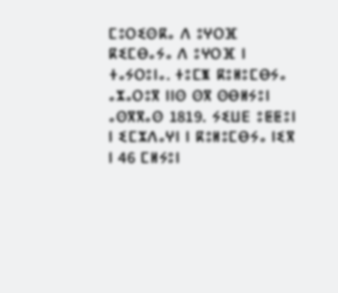ⵎⵓⵔⵉⵙⴽⴰ ⴷ ⵓⵖⵔⴼ ⴽⵉⵎⴱⴰⵢⴰ ⴷ ⵓⵖⵔⴼ ⵏ ⵜⴰⵢⵔⵓⵏⴰ. ⵜⵓⵎⵥ ⴽⵓⵍⵓⵎⴱⵢⴰ ⴰⵣⴰⵔⵓⴳ ⵏⵏⵙ ⵙⴳ ⵙⴱⵍⵢⵓⵏ ⴰⵙⴳⴳⴰⵙ 1819. ⵢⵉⵡⴹ ⵓⵟⵟⵓⵏ ⵏ ⵉⵎⵣⴷⴰⵖⵏ ⵏ ⴽⵓⵍⵓⵎⴱⵢⴰ ⵏⵉⴳ ⵏ 46 ⵎⵍⵢⵓⵏ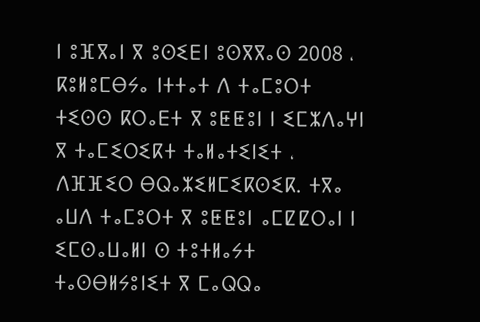ⵏ ⵓⴼⴳⴰⵏ ⴳ ⵓⵙⵉⴹⵏ ⵓⵙⴳⴳⴰⵙ 2008 ، ⴽⵓⵍⵓⵎⴱⵢⴰ ⵏⵜⵜⴰⵜ ⴷ ⵜⴰⵎⵓⵔⵜ ⵜⵉⵙⵙ ⴽⵔⴰⴹⵜ ⴳ ⵓⵟⵟⵓⵏ ⵏ ⵉⵎⵣⴷⴰⵖⵏ ⴳ ⵜⴰⵎⵉⵔⵉⴽⵜ ⵜⴰⵍⴰⵜⵉⵏⵉⵜ ، ⴷⴼⴼⵉⵔ ⴱⵕⴰⵣⵉⵍⵎⵉⴽⵙⵉⴽ. ⵜⴳⴰ ⴰⵡⴷ ⵜⴰⵎⵓⵔⵜ ⴳ ⵓⵟⵟⵓⵏ ⴰⵎⵇⵇⵔⴰⵏ ⵏ ⵉⵎⵙⴰⵡⴰⵍⵏ ⵙ ⵜⵓⵜⵍⴰⵢⵜ ⵜⴰⵙⴱⵍⵢⵓⵏⵉⵜ ⴳ ⵎⴰⵕⵕⴰ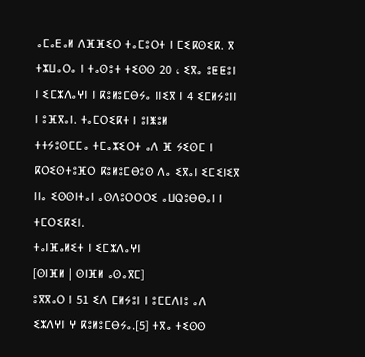ⴰⵎⴰⴹⴰⵍ ⴷⴼⴼⵉⵔ ⵜⴰⵎⵓⵔⵜ ⵏ ⵎⵉⴽⵙⵉⴽ. ⴳ ⵜⵣⵡⴰⵔⴰ ⵏ ⵜⴰⵙⵓⵜ ⵜⵉⵙⵙ 20 ، ⵉⴳⴰ ⵓⵟⵟⵓⵏ ⵏ ⵉⵎⵣⴷⴰⵖⵏ ⵏ ⴽⵓⵍⵓⵎⴱⵢⴰ ⵏⵏⵉⴳ ⵏ 4 ⵉⵎⵍⵢⵓⵏⵏ ⵏ ⵓⴼⴳⴰⵏ. ⵜⴰⵎⵔⵉⴽⵜ ⵏ ⵓⵏⵥⵓⵍ
ⵜⵜⵢⵓⵙⵎⵎⴰ ⵜⵎⴰⵣⵉⵔⵜ ⴰⴷ ⴼ ⵢⵉⵙⵎ ⵏ ⴽⵔⵉⵙⵜⵓⴼⵔ ⴽⵓⵍⵓⵎⴱⵓⵙ ⴷⴰ ⵉⴳⴰⵏ ⵉⵎⵉⵏⵉⴳ ⵏⵏⴰ ⵉⵙⵙⵏⵜⴰⵏ ⴰⵙⴷⵓⵔⵔⵔⵉ ⴰⵡⵕⵓⴱⴱⴰⵏ ⵏ ⵜⵎⵔⵉⴽⵉⵏ.
ⵜⴰⵏⴼⴰⵍⵉⵜ ⵏ ⵉⵎⵣⴷⴰⵖⵏ
[ⵙⵏⴼⵍ | ⵙⵏⴼⵍ ⴰⵙⴰⴳⵎ]
ⵓⴳⴳⴰⵔ ⵏ 51 ⵉⴷ ⵎⵍⵢⵓⵏ ⵏ ⵓⵎⵎⴷⵏⵓ ⴰⴷ ⵉⵣⴷⵖⵏ ⵖ ⴽⵓⵍⵓⵎⴱⵢⴰ.[5] ⵜⴳⴰ ⵜⵉⵙⵙ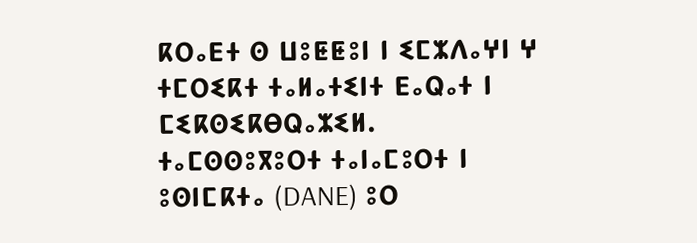ⴽⵔⴰⴹⵜ ⵙ ⵡⵓⵟⵟⵓⵏ ⵏ ⵉⵎⵣⴷⴰⵖⵏ ⵖ ⵜⵎⵔⵉⴽⵜ ⵜⴰⵍⴰⵜⵉⵏⵜ ⴹⴰⵕⴰⵜ ⵏ ⵎⵉⴽⵙⵉⴽⴱⵕⴰⵣⵉⵍ.
ⵜⴰⵎⵙⵙⵓⴳⵓⵔⵜ ⵜⴰⵏⴰⵎⵓⵔⵜ ⵏ ⵓⵙⵏⵎⴽⵜⴰ (DANE) ⵓⵔ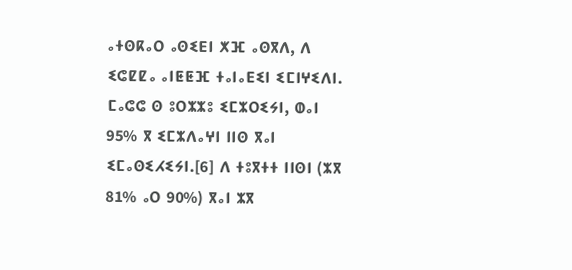ⴰⵜⵙⴽⴰⵔ ⴰⵙⵉⴹⵏ ⵅⴼ ⴰⵙⴳⴷ, ⴷ ⵉⵛⵇⵇⴰ ⴰⵏⵟⵟⴼ ⵜⴰⵏⴰⴹⵉⵏ ⵉⵎⵏⵖⵉⴷⵏ. ⵎⴰⵛⵛ ⵙ ⵓⵔⵣⵣⵓ ⵉⵎⵣⵔⵉⵢⵏ, ⵀⴰⵏ 95% ⴳ ⵉⵎⵣⴷⴰⵖⵏ ⵏⵏⵙ ⴳⴰⵏ ⵉⵎⴰⵙⵉⵃⵉⵢⵏ.[6] ⴷ ⵜⵓⴳⵜⵜ ⵏⵏⵙⵏ (ⵣⴳ 81% ⴰⵔ 90%) ⴳⴰⵏ ⵣⴳ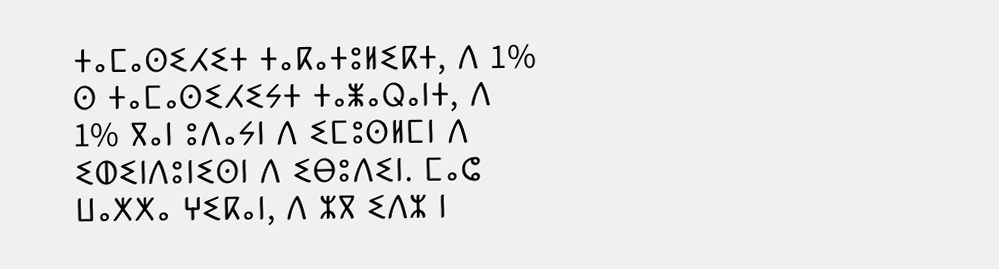ⵜⴰⵎⴰⵙⵉⵃⵉⵜ ⵜⴰⴽⴰⵜⵓⵍⵉⴽⵜ, ⴷ 1% ⵙ ⵜⴰⵎⴰⵙⵉⵃⵉⵢⵜ ⵜⴰⵥⴰⵕⴰⵏⵜ, ⴷ 1% ⴳⴰⵏ ⵓⴷⴰⵢⵏ ⴷ ⵉⵎⵓⵙⵍⵎⵏ ⴷ ⵉⵀⵉⵏⴷⵓⵏⵉⵙⵏ ⴷ ⵉⴱⵓⴷⵉⵏ. ⵎⴰⵛ ⵡⴰⵅⵅⴰ ⵖⵉⴽⴰⵏ, ⴷ ⵣⴳ ⵉⴷⵣ ⵏ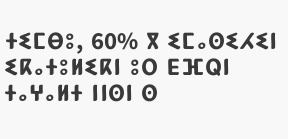ⵜⵉⵎⴱⵓ, 60% ⴳ ⵉⵎⴰⵙⵉⵃⵉⵏ ⵉⴽⴰⵜⵓⵍⵉⴽⵏ ⵓⵔ ⴹⴼⵕⵏ ⵜⴰⵖⴰⵍⵜ ⵏⵏⵙⵏ ⵙ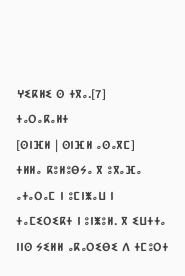ⵖⵉⴽⵍⵉ ⵙ ⵜⴳⴰ.[7]
ⵜⴰⵔⴰⴽⴰⵍⵜ
[ⵙⵏⴼⵍ | ⵙⵏⴼⵍ ⴰⵙⴰⴳⵎ]
ⵜⵍⵍⴰ ⴽⵓⵍⵓⴱⵢⴰ ⴳ ⵓⴳⴰⴼⴰ ⴰⵜⴰⵔⴰⵎ ⵏ ⵓⵎⵏⵥⴰⵡ ⵏ ⵜⴰⵎⵉⵔⵉⴽⵜ ⵏ ⵓⵏⵥⵓⵍ. ⴳ ⵉⵡⵜⵜⴰ ⵏⵏⵙ ⵢⵉⵍⵍ ⴰⴽⴰⵔⵉⴱⵉ ⴷ ⵜⵎⵓⵔⵜ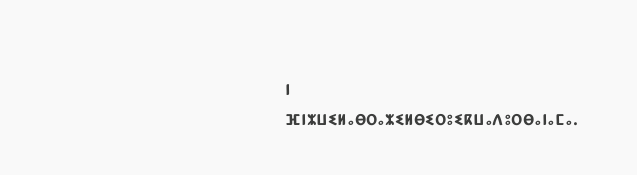ⵏ ⴼⵏⵣⵡⵉⵍⴰⴱⵔⴰⵣⵉⵍⴱⵉⵔⵓⵉⴽⵡⴰⴷⵓⵔⴱⴰⵏⴰⵎⴰ.